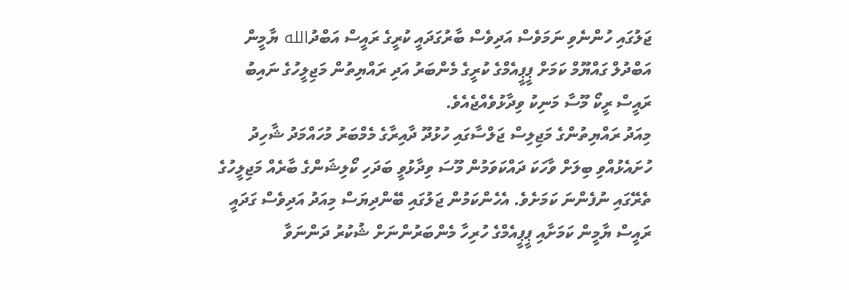ޖަލުގައި ހުންނެވި ނަމަވެސް އަދިވެސް ބާރުގަދައީ ކުރީގެ ރައީސް އަބްދުالله ޔާމީން އަބްދުލް ގައްޔޫމް ކަމަށް ޕީޕީއެމްގެ ކުރީގެ މެންބަރު އަދި ރައްޔިތުން މަޖިލީހުގެ ނައިބު ރައީސް ރީކޯ މޫސާ މަނިކު ވިދާޅުވެއްޖެއެވެ.
މިއަދު ރައްޔިތުންގެ މަޖިލިސް ޖަލްސާގައި ހުޅުދޫ ދާއިރާގެ މެމްބަރު މުހައްމަދު ޝާހިދު ހުށައެޅުއްވި ބިލަށް ވާހަކަ ދައްކަވަމުން މޫސަ ވިދާޅުވީ ބަދަހި ކޯލިޝަންގެ ބާރެއް މަޖިލީހުގެ ތެރޭގައި ނުފެންނަ ކަމަށެވެ. އެހެންކަމުން ޖަލުގައި ބޭންދިޔަސް މިއަދު އަދިވެސް ގަދައީ ރައީސް ޔާމީން ކަމަށާއި ޕީޕީއެމްގެ ހުރިހާ މެންބަރުންނަށް ޝުކުރު ދަންނަވާ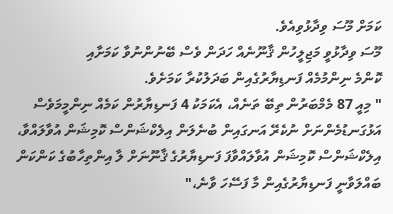ކަމަށް މޫސަ ވިދާޅުވިއެވެ.
މޫސަ ވިދާޅުވީ މަޖިލީހުން ޤާނޫނެއް ހަދަން ވެސް ބޭނުންނުވާ ކަމަށާއި
ކޮންމެ ނިންމުމެއް ފަނޑިޔާރުގެއިން ބަދަލުކުރާ ކަމަށެވެ.
" މިއީ 87 މެމްބަރުން ތިބޭ ތަނެއް، އެކަމަކު 4 ފަނޑިޔާރުން ކަމެއް ނިންމީމަވެސް އަޅުގަނޑުމެންނަށް ނުކެރޭ އަނގައިން ބުނެލަން އިލެކްޝަންސް ކޮމިޝަން އުވާލައްވާ، އިލެކްޝަންސް ކޮމިޝަން އުވާލައްވާފަ ފަނޑިޔާރުގެ ޤާނޫނަށް ލާ އިންތިހާބުގެ ކަންކަން ބައްލަވާނީ ފަނޑިޔާރުގެއިން މާ ފަސޭހަ ވާނެ،"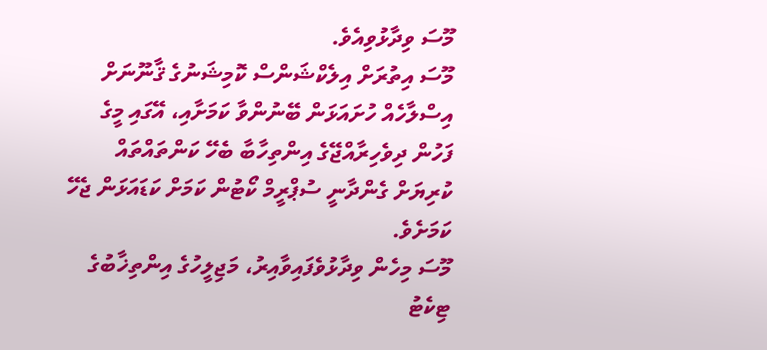މޫސަ ވިދާޅުވިއެވެ.
މޫސަ އިތުރަށް އިލެކްޝަންސް ކޮމިޝަނުގެ ޤާނޫނަށް އިސްލާހެއް ހުށައަޅަން ބޭނުންވާ ކަމަށާއި، އޭގައި މީގެ ފަހުން ދިވެހިރާއްޖޭގެ އިންތިހާބާ ބެހޭ ކަންތައްތައް ކުރިޔަށް ގެންދާނީ ސުޕްރީމް ކޯޓުން ކަމަށް ކަޑައަޅަން ޖެހޭ ކަމަށެވެ.
މޫސަ މިހެން ވިދާޅުވެފައިވާއިރު، މަޖިލީހުގެ އިންތިޚާބުގެ ޓިކެޓު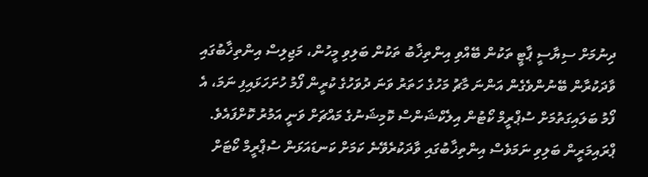ދިނުމަށް ސިޔާސީ ޕާޓީ ތަކުން ބޭއްވި އިންތިޚާބު ތަކުން ބަލިވި މީހުން، މަޖިލިސް އިންތިޚާބުގައި ވާދަކުރާން ބޭނުންވެގެން އަންނަ މާޗު މަހުގެ ހަތަރު ވަނަ ދުވަހުގެ ކުރީން ފޯމު ހުށަހަޅައިފި ނަމަ، އެ ފޯމު ބަލައިގަތުމަށް ސުޕްރީމް ކޯޓުން އިލެކްޝަންސް ކޮމިޝަނުގެ މައްޗަށް ވަނީ އަމުރު ކޮށްފައެވެ.
ޕްރައިމަރީން ބަލިވި ނަމަވެސް އިންތިޚާބުގައި ވާދަކުރެވޭނެ ކަމަށް ކަނޑައަޅަން ސުޕްރީމް ކޯޓަށް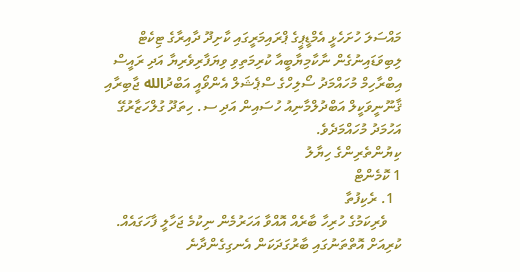މައްސަލަ ހުށަހެޅީ އެމްޑީޕީގެ ޕްރައިމަރީގައި ކާށިދޫ ދާއިރާގެ ޓިކެޓް ލިބިވަޑައިނުގެން ނާކާމިޔާބީއާ ކުރިމަތިވި ވިޔަފާރިވެރިޔާ އަދި ރައީސް އިބްރާހިމް މުހައްމަދު ސޯލިހްގެ ސްޕެޝަލް އެންވޯއީ އަބްދުالله ޖާބިރާއި ޤާނޫނީވަކީލް އަބްދުލްމާނިއު ހުސައިން އަދި ސ. ހިތަދޫ ގުލްހަޒާރުގޭ އަހުމަދު މުހައްމަދެވެ.
ކިޔުންތެރިންގެ ހިޔާލު
1 ކޮމެންޓް
  1. ރެކިފުތާ
    ވެރިކަމުގެ ހުރިހާ ބާރެއް އޮއްވާ އަހަރުމެން ނިކުމެ ޖަހާލީ ފާހަގައެއް. ކުރިއަށް އޮތްތަނުގައި ބާރުގަދަކަން އެނގިގެންދާނެ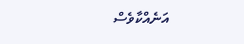އަނެއްކާވެސް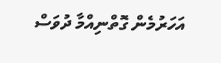އަހަރުމެން ގޮތްނިއްމާ ދުވަސް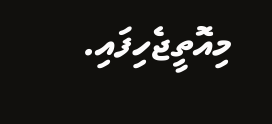މިއޮތީޖެހިފައި.